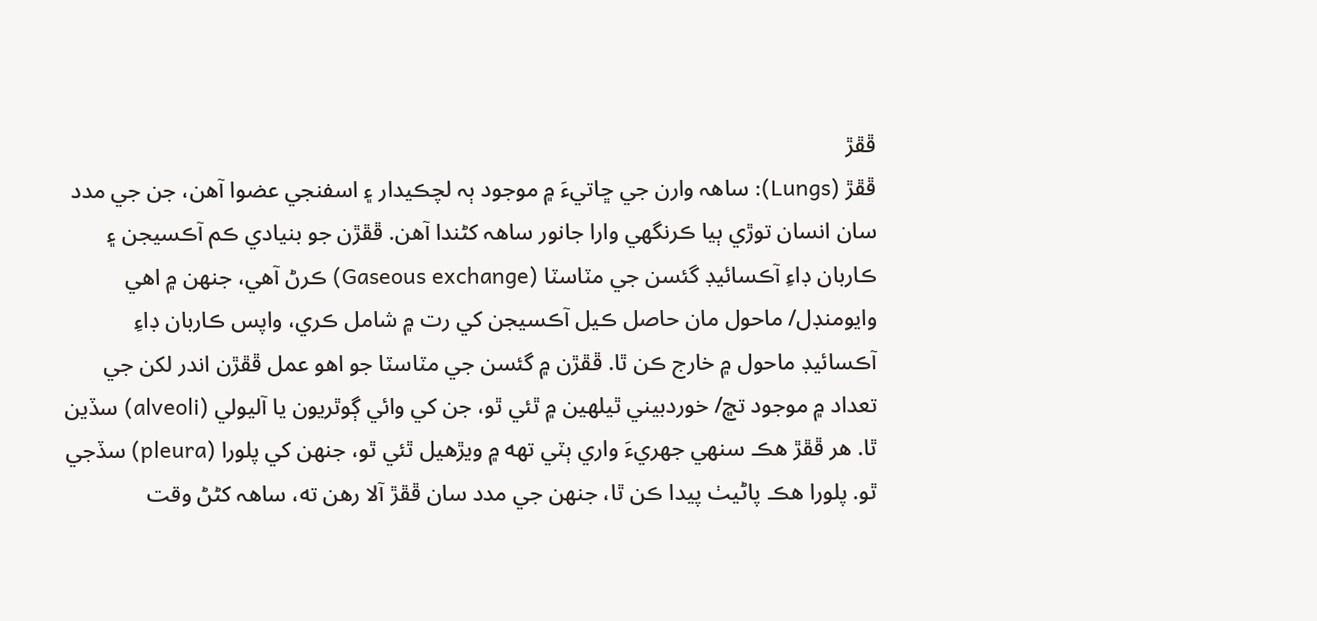ڦڦڙ
ڦڦڙ (Lungs): ساھہ وارن جي ڇاتيءَ ۾ موجود ٻہ لچڪيدار ۽ اسفنجي عضوا آھن، جن جي مدد سان انسان توڙي ٻيا ڪرنگهي وارا جانور ساھہ کڻندا آھن. ڦڦڙن جو بنيادي ڪم آڪسيجن ۽ ڪاربان ڊاءِ آڪسائيڊ گئسن جي مٽاسٽا (Gaseous exchange) ڪرڻ آھي، جنھن ۾ اھي وايومنڊل/ ماحول مان حاصل ڪيل آڪسيجن کي رت ۾ شامل ڪري، واپس ڪاربان ڊاءِ آڪسائيڊ ماحول ۾ خارج ڪن ٿا. ڦڦڙن ۾ گئسن جي مٽاسٽا جو اھو عمل ڦڦڙن اندر لکن جي تعداد ۾ موجود تڇ/ خوردبيني ٿيلھين ۾ ٿئي ٿو، جن کي وائي ڳوٿريون يا آليولي (alveoli) سڏين ٿا. هر ڦڦڙ هڪ سنهي جهريءَ واري ٻٽي تھه ۾ ويڙهيل ٿئي ٿو، جنھن کي پلورا (pleura) سڏجي ٿو. پلورا هڪ پاڻيٺ پيدا ڪن ٿا، جنھن جي مدد سان ڦڦڙ آلا رھن ته، ساھہ کڻڻ وقت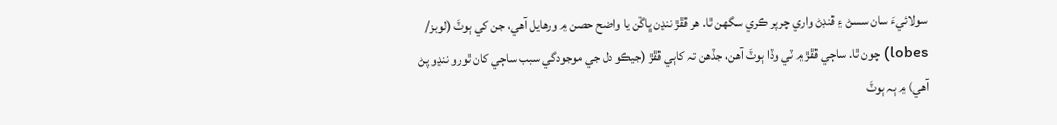سولائيءَ سان سسڻ ۽ ڦنڊڻ واري چرپر ڪري سگهن ٿا. ھر ڦڦڙ ننڍن ڀاڱن يا واضح حصن ۾ ورھايل آھي، جن کي ٻوٽَ (لوبز/ lobes) چون ٿا. ساڄي ڦڦڙ ۾ ٽي وڏا ٻوٽَ آهن، جڏهن تہ کاٻي ڦڦڙ (جيڪو دل جي موجودگي سبب ساڄي کان ٿورو ننڍو پڻ آهي) ۾ ٻہ ٻوٽَ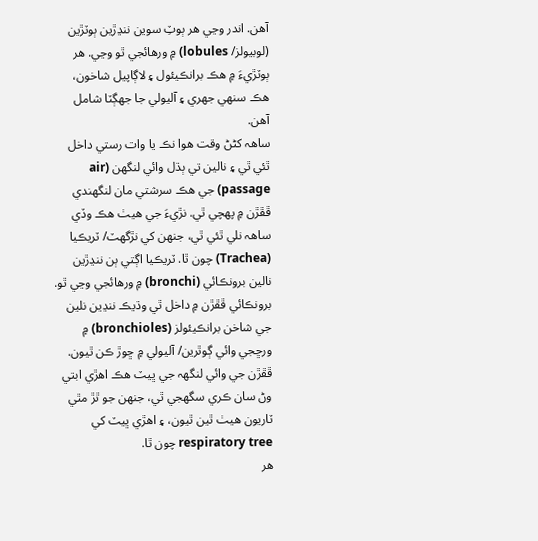آهن. اندر وڃي هر ٻوٽِ سوين ننڍڙين ٻوٽڙين (لوبيولز/ lobules) ۾ ورهائجي ٿو وڃي. هر ٻوٽڙيءَ ۾ هڪ برانڪيئول ۽ لاڳاپيل شاخون، هڪ سنهي جهري ۽ آليولي جا جهڳٽا شامل آهن.
ساھہ کڻڻ وقت ھوا نڪ يا وات رستي داخل ٿئي ٿي ۽ نالين تي ٻڌل وائي لنگهن (air passage) جي هڪ سرشتي مان لنگهندي ڦڦڙن ۾ پھچي ٿي. نڙيءَ جي ھيٺ ھڪ وڏي ساھہ نلي ٿئي ٿي، جنھن کي نڙگهٽ/ ٽريڪيا (Trachea) چون ٿا. ٽريڪيا اڳتي ٻن ننڍڙين نالين برونڪائي (bronchi) ۾ ورھائجي وڃي ٿو. برونڪائي ڦڦڙن ۾ داخل ٿي وڌيڪ ننڍين نلين جي شاخن برانڪيئولز (bronchioles) ۾ ورڇجي وائي ڳوٿرين/ آليولي ۾ ڇوڙ ڪن ٿيون. ڦڦڙن جي وائي لنگهہ جي ڀيٽ ھڪ اھڙي ابتي وڻ سان ڪري سگهجي ٿي، جنھن جو ٿڙ مٿي ٽاريون ھيٺ ٿين ٿيون، ۽ اھڙي ڀيٽ کي respiratory tree چون ٿا.
ھر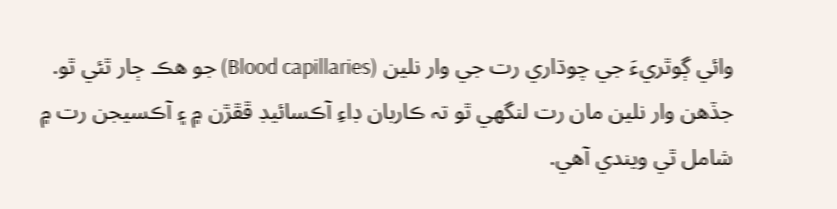وائي ڳوٿريءَ جي چوڌاري رت جي وار نلين (Blood capillaries) جو ھڪ ڄار ٿئي ٿو. جڏھن وار نلين مان رت لنگهي ٿو تہ ڪاربان ڊاءِ آڪسائيڊ ڦڦڙن ۾ ۽ آڪسيجن رت ۾ شامل ٿي ويندي آھي.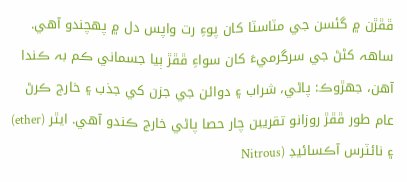ڦڦڙن ۾ گئسن جي مٽاسٽا کان پوءِ رت واپس دل ۾ پھچندو آھي.
ساھہ کڻڻ جي سرگرميءَ کان سواءِ ڦڦڙ ٻيا جسماني ڪم بہ ڪندا آهن، جھڙوڪ: پاڻي، شراب ۽ دوائن جي جزن کي جذب ۽ خارج ڪرڻ عام طور ڦڦڙ روزانو تقريبن چار حصا پاڻي خارج ڪندو آهي. ايٿر (ether) ۽ نائٽرس آڪسائيڊ (Nitrous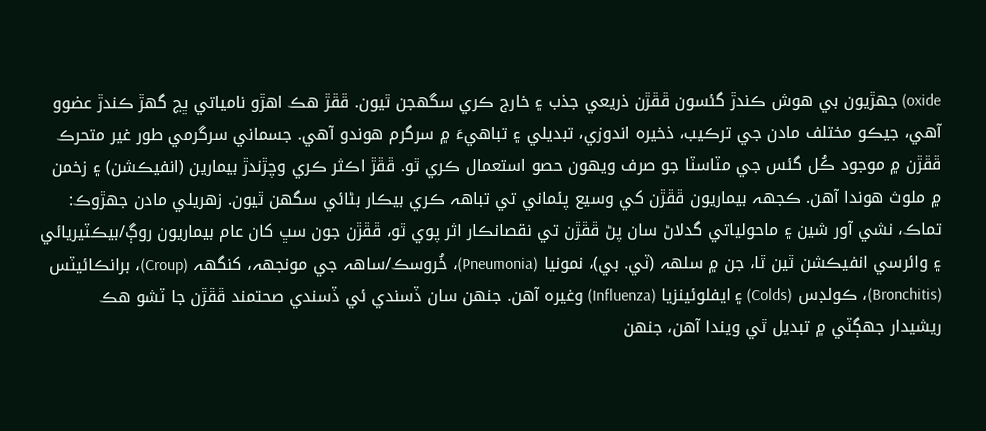oxide) جهڙيون بي هوش ڪندڙ گئسون ڦڦڙن ذريعي جذب ۽ خارج ڪري سگهجن ٿيون. ڦڦڙ هڪ اهڙو نامياتي ڀڃ گهڙ ڪندڙ عضوو آهي، جيڪو مختلف مادن جي ترڪيب، ذخيره اندوزي، تبديلي ۽ تباهيءَ ۾ سرگرم هوندو آهي. جسماني سرگرمي طور غير متحرڪ ڦڦڙن ۾ موجود ڪُل گئس جي مٽاسٽا جو صرف ويھون حصو استعمال ڪري ٿو. ڦڦڙ اڪثر ڪري وچڙندڙ بيمارين (انفيڪشن) ۽ زخمن ۾ ملوث هوندا آهن. ڪجهہ بيماريون ڦڦڙن کي وسيع پئماني تي تباھہ ڪري بيڪار بڻائي سگهن ٿيون. زهريلي مادن جھڙوڪ: تماڪ، نشي آور شين ۽ ماحولياتي گدلاڻ سان پڻ ڦڦڙن تي نقصانڪار اثر پوي ٿو، ڦڦڙن جون سڀ کان عام بيماريون روڳ/بيڪٽيريائي ۽ وائرسي انفيڪشن ٿين ٿا، جن ۾ سلھہ (ٽي. بي)، نمونيا (Pneumonia)، خُروسڪ/ساھہ جي مونجهہ، کنگهہ (Croup)، برانڪائيٽس (Bronchitis)، ڪولڊس (Colds) ۽ ايفلوئينزيا (Influenza) وغيرہ آهن. جنھن سان ڏسندي ئي ڏسندي صحتمند ڦڦڙن جا ٽشو هڪ ريشيدار جهڳٽي ۾ تبديل ٿي ويندا آهن، جنھن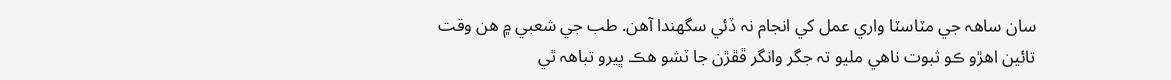سان ساھہ جي مٽاسٽا واري عمل کي انجام نہ ڏئي سگهندا آهن. طب جي شعبي ۾ هن وقت تائين اهڙو ڪو ثبوت ناهي مليو تہ جگر وانگر ڦڦڙن جا ٽشو هڪ ڀيرو تباھہ ٿي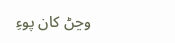وڃڻ کان پوءِ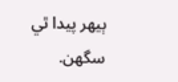ٻيھر پيدا ٿي سگهن.